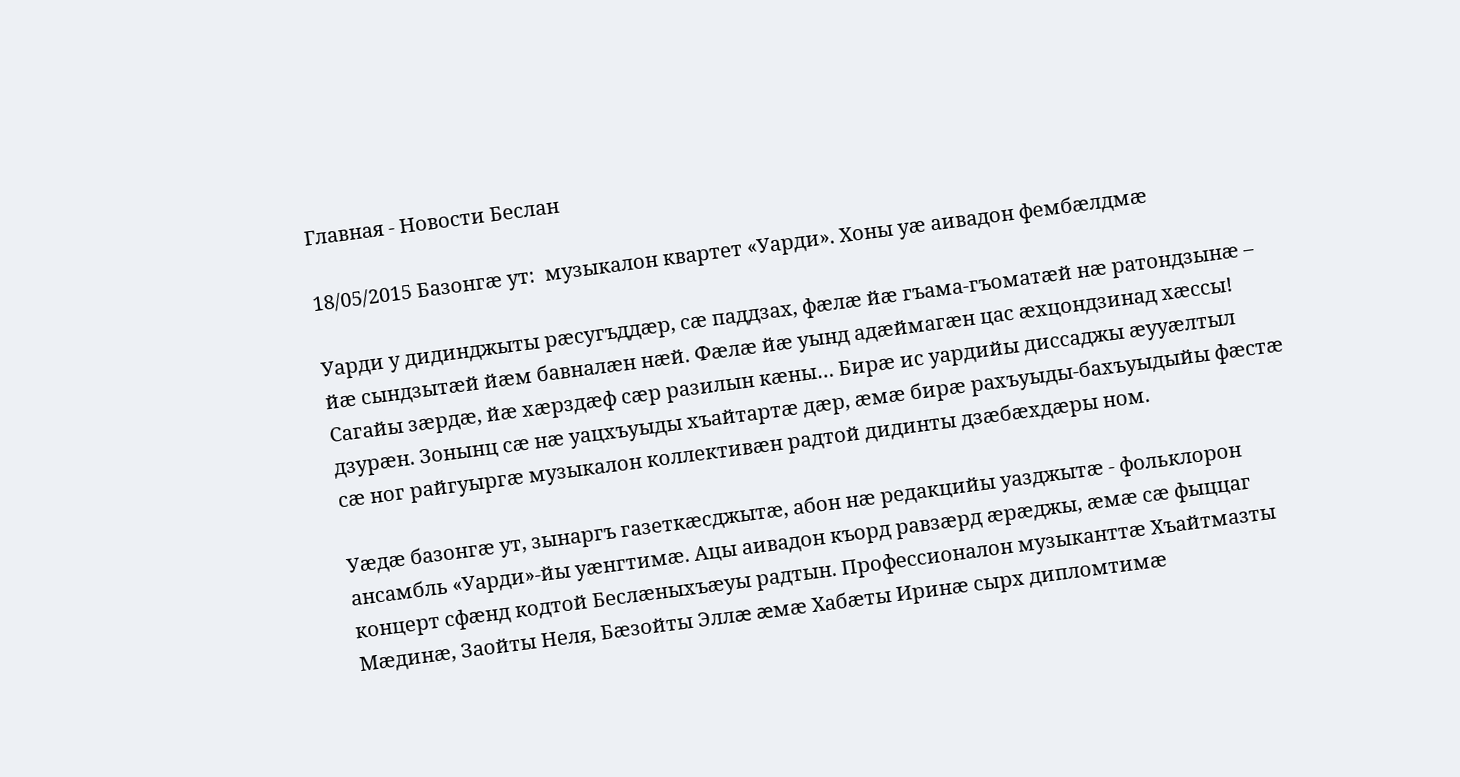Главная - Новости Беслан

18/05/2015 Базонгæ ут:  музыкалон квартет «Уарди». Хоны уæ аивадон фембæлдмæ

Уарди у дидинджыты рæсугъддæр, сæ паддзах, фæлæ йæ гъама-гъоматæй нæ ратондзынæ – йæ сындзытæй йæм бавналæн нæй. Фæлæ йæ уынд адæймагæн цас æхцондзинад хæссы! Сагайы зæрдæ, йæ хæрздæф сæр разилын кæны… Бирæ ис уардийы диссаджы æууæлтыл дзурæн. Зонынц сæ нæ уацхъуыды хъайтартæ дæр, æмæ бирæ рахъуыды-бахъуыдыйы фæстæ сæ ног райгуыргæ музыкалон коллективæн радтой дидинты дзæбæхдæры ном.

Уæдæ базонгæ ут, зынаргъ газеткæсджытæ, абон нæ редакцийы уазджытæ - фольклорон ансамбль «Уарди»-йы уæнгтимæ. Ацы аивадон къорд равзæрд æрæджы, æмæ сæ фыццаг концерт сфæнд кодтой Беслæныхъæуы радтын. Профессионалон музыканттæ Хъайтмазты Мæдинæ, Заойты Неля, Бæзойты Эллæ æмæ Хабæты Иринæ сырх дипломтимæ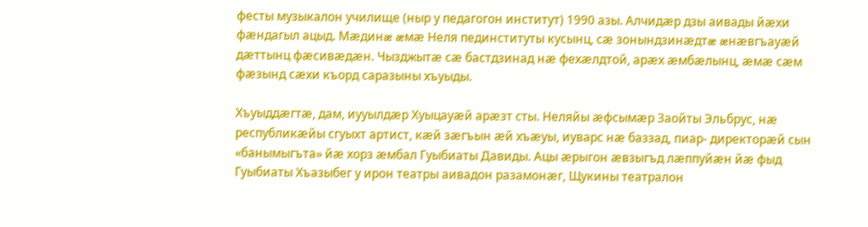фесты музыкалон училище (ныр у педагогон институт) 1990 азы. Алчидæр дзы аивады йæхи фæндагыл ацыд. Мæдинæ æмæ Неля пединституты кусынц, сæ зонындзинæдтæ æнæвгъауæй дæттынц фæсивæдæн. Чызджытæ сæ бастдзинад нæ фехæлдтой, арæх æмбæлынц, æмæ сæм фæзынд сæхи къорд саразыны хъуыды.

Хъуыддæгтæ, дам, иууылдæр Хуыцауæй арæзт сты. Неляйы æфсымæр Заойты Эльбрус, нæ республикæйы сгуыхт артист, кæй зæгъын æй хъæуы, иуварс нæ баззад, пиар- директорæй сын «банымыгъта» йæ хорз æмбал Гуыбиаты Давиды. Ацы æрыгон æвзыгъд лæппуйæн йæ фыд Гуыбиаты Хъазыбег у ирон театры аивадон разамонæг, Щукины театралон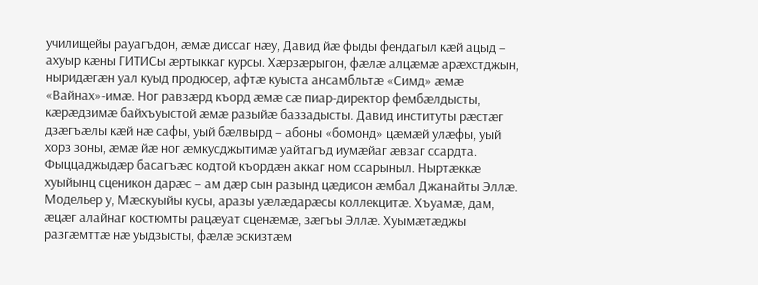училищейы рауагъдон, æмæ диссаг нæу, Давид йæ фыды фендагыл кæй ацыд – ахуыр кæны ГИТИСы æртыккаг курсы. Хæрзæрыгон, фæлæ алцæмæ арæхстджын, ныридæгæн уал куыд продюсер, афтæ куыста ансамбльтæ «Симд» æмæ «Вайнах»-имæ. Ног равзæрд къорд æмæ сæ пиар-директор фембæлдысты, кæрæдзимæ байхъуыстой æмæ разыйæ баззадысты. Давид институты рæстæг дзæгъæлы кæй нæ сафы, уый бæлвырд – абоны «бомонд» цæмæй улæфы, уый хорз зоны, æмæ йæ ног æмкусджытимæ уайтагъд иумæйаг æвзаг ссардта. Фыццаджыдæр басагъæс кодтой къордæн аккаг ном ссарыныл. Ныртæккæ хуыйынц сценикон дарæс – ам дæр сын разынд цæдисон æмбал Джанайты Эллæ. Модельер у, Мæскуыйы кусы, аразы уæлæдарæсы коллекцитæ. Хъуамæ, дам, æцæг алайнаг костюмты рацæуат сценæмæ, зæгъы Эллæ. Хуымæтæджы разгæмттæ нæ уыдзысты, фæлæ эскизтæм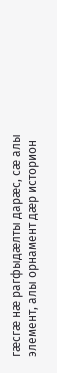гæсгæ нæ рагфыдæлты дарæс, сæ алы элемент, алы орнамент дæр историон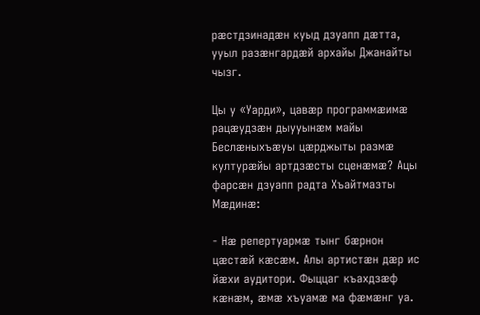рæстдзинадæн куыд дзуапп дæтта, ууыл разæнгардæй архайы Джанайты чызг.

Цы у «Уарди», цавæр программæимæ рацæудзæн дыууынæм майы Беслæныхъæуы цæрджыты размæ културæйы артдзæсты сценæмæ? Ацы фарсæн дзуапп радта Хъайтмазты Мæдинæ:

- Нæ репертуармæ тынг бæрнон цæстæй кæсæм. Алы артистæн дæр ис йæхи аудитори. Фыццаг къахдзæф кæнæм, æмæ хъуамæ ма фæмæнг уа.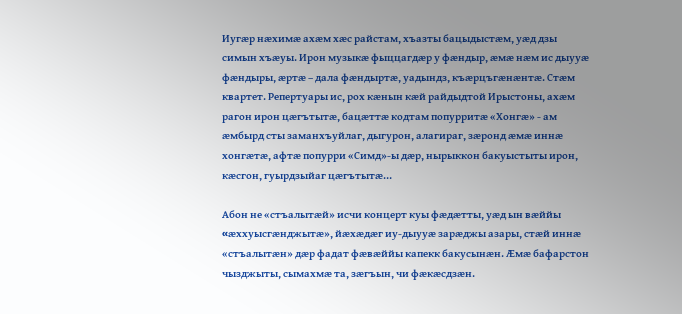Иугæр нæхимæ ахæм хæс райстам, хъазты бацыдыстæм, уæд дзы симын хъæуы. Ирон музыкæ фыццагдæр у фæндыр, æмæ нæм ис дыууæ фæндыры, æртæ – дала фæндыртæ, уадындз, къæрцъгæнæнтæ. Стæм квартет. Репертуары ис, рох кæнын кæй райдыдтой Ирыстоны, ахæм рагон ирон цæгътытæ, бацæттæ кодтам попурритæ «Хонгæ» - ам æмбырд сты заманхъуйлаг, дыгурон, алагираг, зæронд æмæ иннæ хонгæтæ, афтæ попурри «Симд»-ы дæр, нырыккон бакуыстыты ирон, кæсгон, гуырдзыйаг цæгътытæ…

Абон не «стъалытæй» исчи концерт куы фæдæтты, уæд ын вæййы «æххуысгæнджытæ», йæхæдæг иу-дыууæ зарæджы азары, стæй иннæ «стъалытæн» дæр фадат фæвæййы капекк бакусынæн. Æмæ бафарстон чызджыты, сымахмæ та, зæгъын, чи фæкæсдзæн.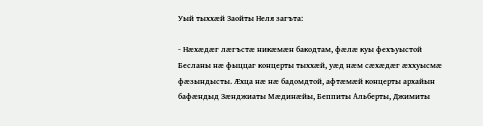Уый тыххæй Заойты Неля загъта:

- Нæхæдæг лæгъстæ никæмæн бакодтам, фæлæ куы фехъуыстой Бесланы нæ фыццаг концерты тыххæй, уæд нæм сæхæдæг æххуысмæ фæзындысты. Æхца нæ нæ бадомдтой, афтæмæй концерты архайын бафæндыд Зæнджиаты Мæдинæйы, Беппиты Альберты, Джимиты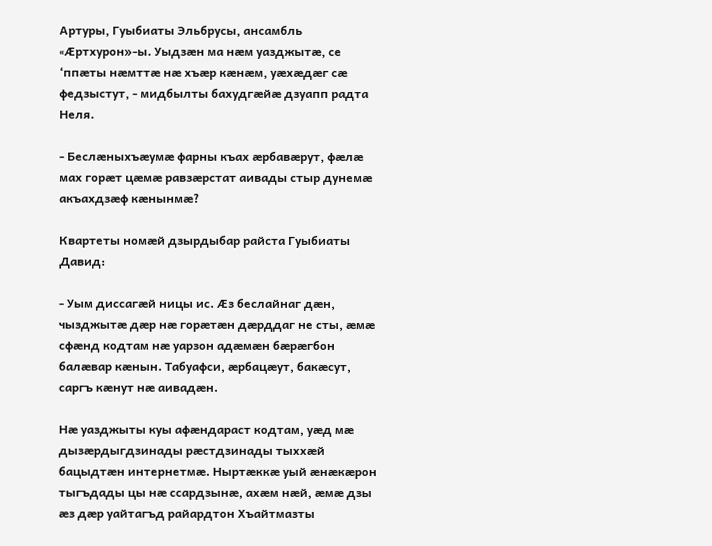Артуры, Гуыбиаты Эльбрусы, ансамбль «Æртхурон»-ы. Уыдзæн ма нæм уазджытæ, се ‘ппæты нæмттæ нæ хъæр кæнæм, уæхæдæг сæ федзыстут, - мидбылты бахудгæйæ дзуапп радта Неля.

- Беслæныхъæумæ фарны къах æрбавæрут, фæлæ мах горæт цæмæ равзæрстат аивады стыр дунемæ акъахдзæф кæнынмæ?

Квартеты номæй дзырдыбар райста Гуыбиаты Давид:

- Уым диссагæй ницы ис. Æз беслайнаг дæн, чызджытæ дæр нæ горæтæн дæрддаг не сты, æмæ сфæнд кодтам нæ уарзон адæмæн бæрæгбон балæвар кæнын. Табуафси, æрбацæут, бакæсут, саргъ кæнут нæ аивадæн.

Нæ уазджыты куы афæндараст кодтам, уæд мæ дызæрдыгдзинады рæстдзинады тыххæй бацыдтæн интернетмæ. Ныртæккæ уый æнæкæрон тыгъдады цы нæ ссардзынæ, ахæм нæй, æмæ дзы æз дæр уайтагъд райардтон Хъайтмазты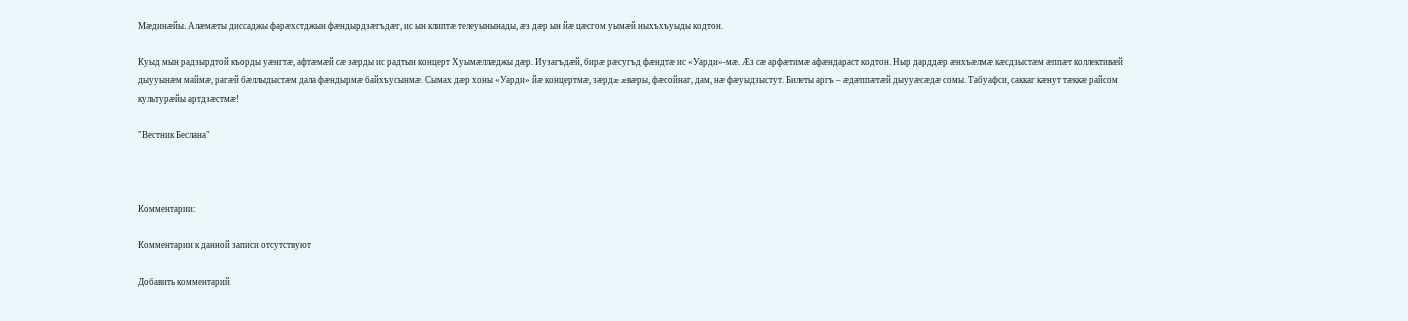Мæдинæйы. Алæмæты диссаджы фарæхстджын фæндырдзæгъдæг, ис ын клиптæ телеуынынады, æз дæр ын йæ цæсгом уымæй ныхъхъуыды кодтон.

Куыд мын радзырдтой къорды уæнгтæ, афтæмæй сæ зæрды ис радтын концерт Хуымæллæджы дæр. Иузагъдæй, бирæ рæсугъд фæндтæ ис «Уарди»-мæ. Æз сæ арфæтимæ афæндараст кодтон. Ныр дарддæр æнхъæлмæ кæсдзыстæм æппæт коллективæй дыууынæм маймæ, рагæй бæллыдыстæм дала фæндырмæ байхъусынмæ. Сымах дæр хоны «Уарди» йæ концертмæ, зæрдæ æвæры, фæсойнаг, дам, нæ фæуыдзыстут. Билеты аргъ – æдæппæтæй дыууæсæдæ сомы. Табуафси, саккаг кæнут тæккæ райсом культурæйы артдзæстмæ!

"Вестник Беслана"



Комментарии:

Комментарии к данной записи отсутствуют

Добавить комментарий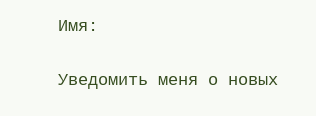Имя:

Уведомить меня о новых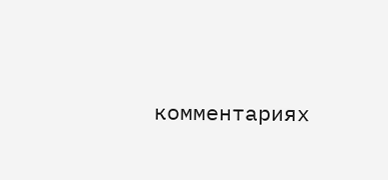комментариях